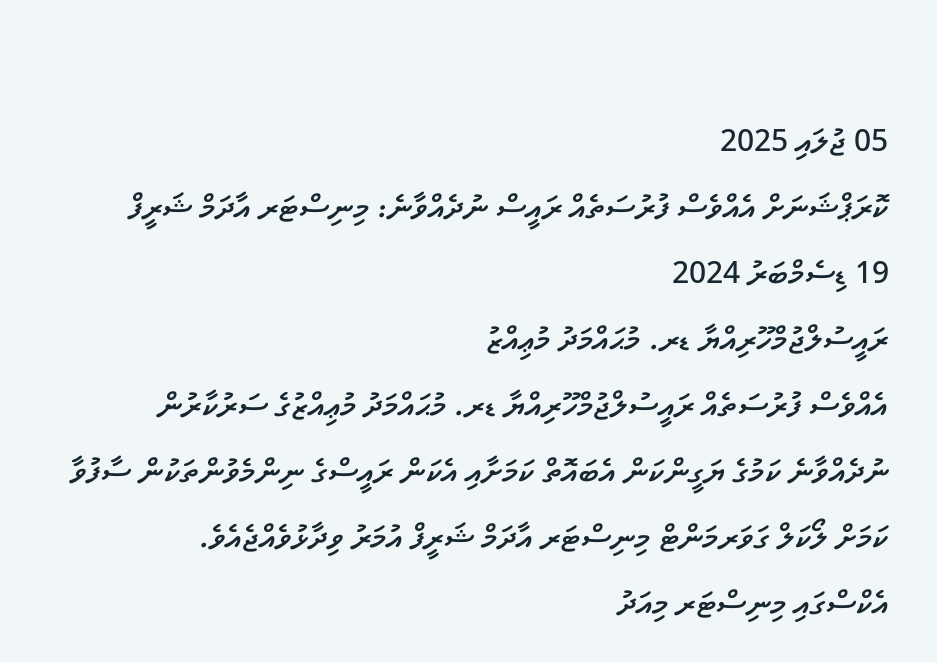05 ޖުލައި 2025
ކޮރަޕްޝަނަށް އެއްވެސް ފުރުސަތެއް ރައީސް ނުދެއްވާނެ: މިނިސްޓަރ އާދަމް ޝަރީފް
19 ޑިސެމްބަރު 2024
ރައީސުލްޖުމްހޫރިއްޔާ ޑރ. މުޙައްމަދު މުޢިއްޒު
އެއްވެސް ފުރުސަތެއް ރައީސުލްޖުމްހޫރިއްޔާ ޑރ. މުޙައްމަދު މުޢިއްޒުގެ ސަރުކާރުން ނުދެއްވާނެ ކަމުގެ ޔަގީންކަން އެބައޮތް ކަމަށާއި އެކަން ރައީސްގެ ނިންމެވުންތަކުން ސާފުވާ ކަމަށް ލޯކަލް ގަވަރމަންޓް މިނިސްޓަރ އާދަމް ޝަރީފް އުމަރު ވިދާޅުވެއްޖެއެވެ.
އެކްސްގައި މިނިސްޓަރ މިއަދު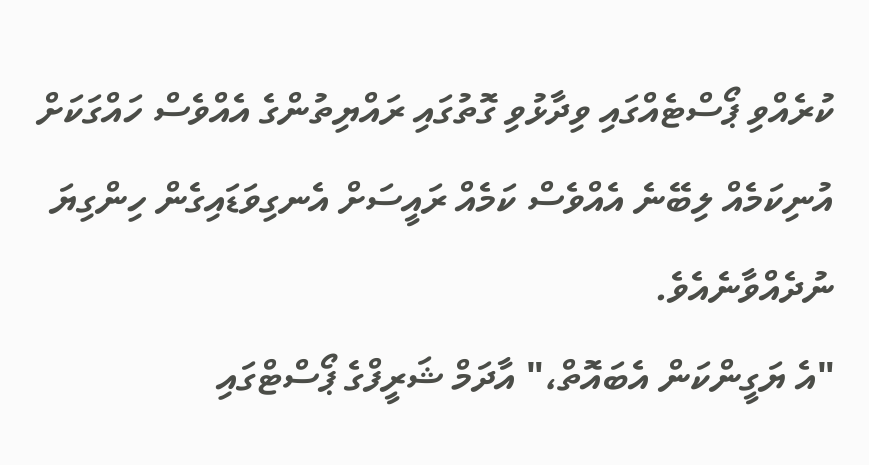ކުރެއްވި ޕޯސްޓެއްގައި ވިދާޅުވި ގޮތުގައި ރައްޔިތުންގެ އެއްވެސް ހައްގަކަށް އުނިކަމެއް ލިބޭނެ އެއްވެސް ކަމެއް ރައީސަށް އެނގިވަޑައިގެން ހިންގިޔަ ނުދެއްވާނެއެވެ.
"އެ ޔަގީންކަން އެބައޮތް،" އާދަމް ޝަރީފްގެ ޕޯސްޓްގައި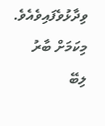ވިދާޅުވެފައިވެއެވެ.
މިކަމަށް ބާރު ލިބޭ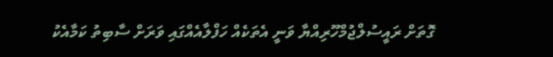ގޮތަށް ރައީސުލްޖުމްހޫރިއްޔާ ވަނީ އެތަކެއް ހަފްލާއެއްގައި ވަރަށް ސާބިތު ކަމާއެކު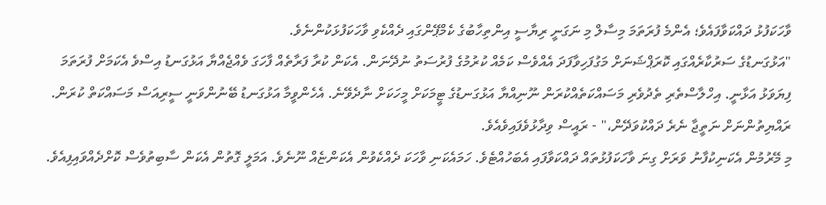ވާހަކަފުޅު ދައްކަވާފައެވެ؛ އެންމެ ފުރަތަމަ މިސާލް މި ނަގަނީ ރިޔާސީ އިންތިހާބުގެ ކެމްޕޭންގައި ދެއްކެވި ވާހަކަފުޅަކުންނެވެ.
"އަޅުގަނޑުގެ ސަރުކާރެއްގައި ކޮރަޕްޝަނަށް މަގުފަހިވާފަދަ އެއްވެސް ކަމެއް ކުރުމުގެ ފުރުސަތު ނުދޭނަން. އެކަން ކުރާ ފަރާތެއް ފާހަގަ ވެއްޖެއްޔާ އަޅުގަނޑު އިސްވެ އެކަމަށް ފުރަތަމަ ފިޔަވަޅު އަޅާނީ. އިހްލާސްތެރި ތެދުވެރި މަސައްކަތެއްކުރަން ނޫނިއްޔާ އަޅުގަނޑުގެ ޓީމަކަށް މީހަކަށް ނާދެވޭނެ. އެހެންވީމާ އަޅުގަނޑު ބޭނުންވަނީ ސީރިއަސް މަސައްކަތް ކުރަން. ރައްޔިތުންނަށް ނަތީޖާ ނެރެ ދައްކުވަދޭން،" - ރައީސް ވިދާޅުވެފައިވެއެވެ.
މި މޭރުމުން އެކަނިކުފާނު ވަރަށް ގިނަ ވާހަކަފުޅުތައް ދައްކަވާފައި އެބަހުއްޓެވެ. ހަމައެކަނި ވާހަކަ ދެއްކެވުން އެކަންޏެއް ނޫނެވެ. އަމަލީ ގޮތުން އެކަން ސާބިތުވެސް ކޮށްދެއްވައިފިއެވެ.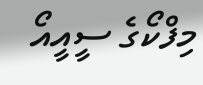މިފްކޯގެ ސީއީއޯ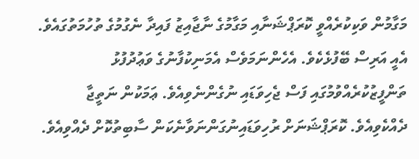މަގާމުން ވަކިކުރެއްވީ ކޮރަޕްޝަނާއި މަގާމުގެ ނާޖާއިޒު ފައިދާ ނެގުމުގެ ތުހުމަތުގައެވެ. އެއީ އަރިސް ބޭފުޅެކެވެ. އެހެންނަމަވެސް އެމަނިކުފާނުގެ ވަޢުދުފުޅު ތަންފީޒުކުރެއްވުމުގައި ފަސް ޖެހިވަޑައި ނުގެންނެވިއެވެ. ޢަމަކުން ނަތީޖާ ދެއްކެވިއެވެ. ކޮރަޕްޝަނަށް ރުހިވަޑައިނުގަންނަވާނެކަން ސާބިތުކޮށް ދެއްވިއެވެ.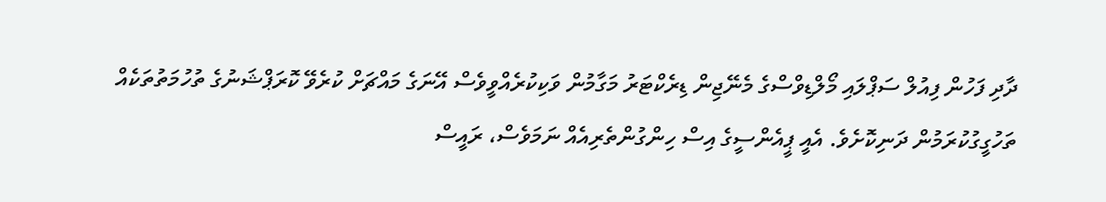ދާދި ފަހުން ފިއުލް ސަޕްލައި މޯލްޑިވްސްގެ މެނޭޖިން ޑިރެކްޓަރު މަގާމުން ވަކިކުރެއްވީވެސް އޭނަގެ މައްޗަށް ކުރެވޭ ކޮރަޕްޝަނުގެ ތުހުމަތުތަކެއް ތަހުގީގުކުރަމުން ދަނިކޮށެވެ. އެއީ ޕީއެންސީގެ އިސް ހިންގުންތެރިއެއް ނަމަވެސް، ރައީސް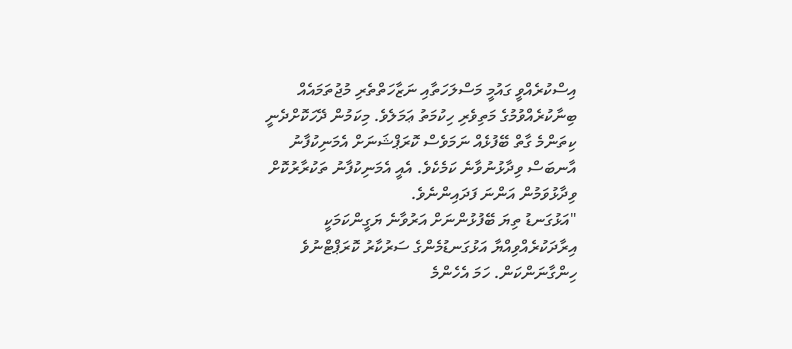އިސްކުރެއްވީ ގައުމީ މަސްލަހަތާއި ނަޒާހަތްތެރި މުޖުތަމައެއް ބިނާކުރެއްވުމުގެ މަތިވެރި ހިކުމަތު ޢަމަލެވެ. މިކަމުން ދޭހަކޮށްދެނީ ކިތަންމެ ގާތް ބޭފުޅެއް ނަމަވެސް ކޮރަޕްޝަނަށް އެމަނިކުފާނު އާނބަސް ވިދާޅުނުވާނެ ކަމެކެވެ. އެއީ އެމަނިކުފާނު ތަކުރާރުކޮށް ވިދާޅުވަމުން އަންނަ ފަދައިންނެވެ.
"އަޅުގަނޑު ތިޔަ ބޭފުޅުންނަށް އަރުވާނެ ޔަގީންކަމަކީ އިރާދަކުރެއްވިއްޔާ އަޅުގަނޑުމެންގެ ސަރުކާރު ކޮރަޕްޓްނުވެ ހިންގާނަންކަން. ހަމަ އެހެންމެ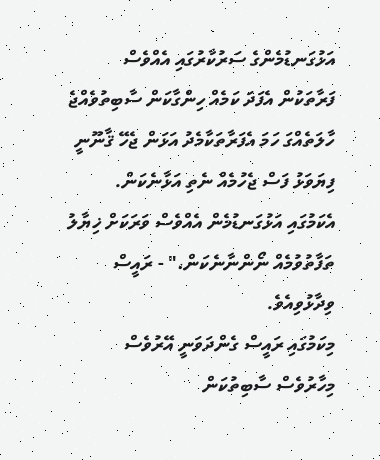އަޅުގަނޑުމެންގެ ސަރުކާރުގައި އެއްވެސް ފަރާތަކުން އެފަދަ ކަމެއް ހިންގާކަން ސާބިތުވެއްޖެ ހާލަތެއްގަ ހަމަ އެފަރާތަކާމެދު އަޅަން ޖެހޭ ޤާނޫނީ ފިޔަވަޅު ފަސް ޖެހުމެއް ނެތި އަޅާނެކަން. އެކަމުގައި އަޅުގަނޑުމެން އެއްވެސް ވަރަކަށް ޚިޔާލު ތަފާތުވުމެއް ނޯންނާނެކަން،" - ރައީސް ވިދާޅުވިއެވެ.
މިކަމުގައި ރައީސް ގެންދަވަނީ އޭރުވެސް މިހާރުވެސް ސާބިތުކަން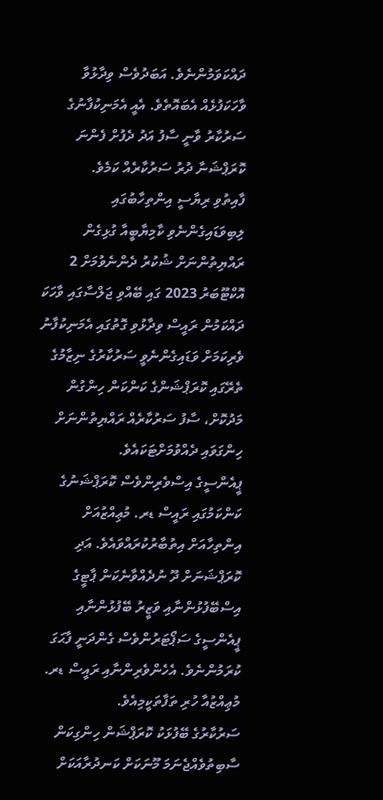ދައްކަވަމުންނެވެ. އަބަދުވެސް ވިދާޅުވާ ވާހަކަފުޅެއް އެބައޮތެވެ. އެއީ އެމަނިކުފާނުގެ ސަރުކާރު ވާނީ ސާފު އަދު ދެފުށް ފެންނަ ކޮރަޕްޝަނާ ދުރު ސަރުކާރެއް ކަމެވެ.
ފާއިތުވި ރިޔާސީ އިންތިހާބުގައި ލިބިވަޑައިގެންނެވި ކާމިޔާބީއާ ގުޅިގެން ރައްޔިތުންނަށް ޝުކުރު ދެންނެވުމަށް 2 އޮކްޓޫބަރު 2023 ގައި ބޭއްވި ޖަލްސާގައި ވާހަކަ ދައްކަމުން ރައީސް ވިދާޅުވި ގޮތުގައި އެމަނިކުފާނު ވެރިކަމަށް ވަޑައިގެންނެވީ ސަރުކާރުގެ ނިޒާމުގެ ތެރޭގައި ކޮރަޕްޝަންގެ ކަންކަން ހިންގުން މަދުކޮށް، ސާފު ސަރުކާރެއް ރައްޔިތުންނަށް ހިންގަވައި ދެއްވުމަށްޓަކައެވެ.
ޕީއެންސީގެ އިސްވެރިންވެސް ކޮރަޕްޝަނުގެ ކަންކަމުގައި ރައީސް ޑރ. މުޢިއްޒުއަށް އިންތިހާއަށް އިތުބާރުކުރައްވައެވެ. އަދި ކޮރަޕްޝަނަށް ދޫ ނުދެއްވާނެކަން ޕާޓީގެ އިސްބޭފުޅުންނާއި ވަޒީރު ބޭފުޅުންނާއި ޕީއެންސީގެ ސަޕޯޓަރުންވެސް ގެންދަނީ ފާޙަގަ ކުރަމުންނެވެ. އެހެންވެރިންނާއި ރައީސް ޑރ. މުޢިއްޒުއާ ހުރި ތަފާތަކީމިއެވެ.
ސަރުކާރުގެ ބޭފުޅަކު ކޮރަޕްޝަން ހިންގިކަން ސާބިތުވެއްޖެނަމަ މޫނަކަށް ކަނދުރާއަކަށް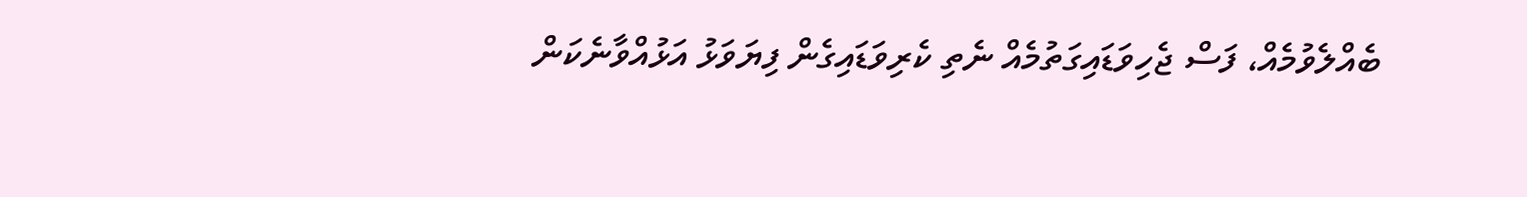ބެއްލެވުމެއް، ފަސް ޖެހިވަޑައިގަތުމެއް ނެތި ކެރިވަޑައިގެން ފިޔަވަޅު އަޅުއްވާނެކަން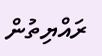ރައްޔިތުން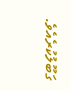ގަބޫލުކުރެއެވެ.